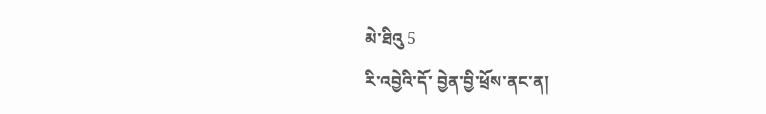མེ་ཐིའུ 5
རི་འབྱེའི་དོ་ བྱེན་བྱི་ཕྲོས་ནང་ན།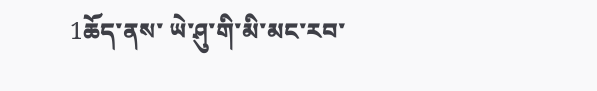1ཆོད་ནས་ ཡེ་ཤུ་གི་མི་མང་རབ་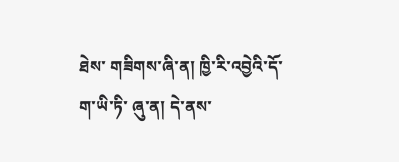ཐེས་ གཟིགས་ཞི་ན། ཁྱི་རི་འབྱེའི་དོ་ག་ཡི་ཏི་ ཞུ་ན། དེ་ནས་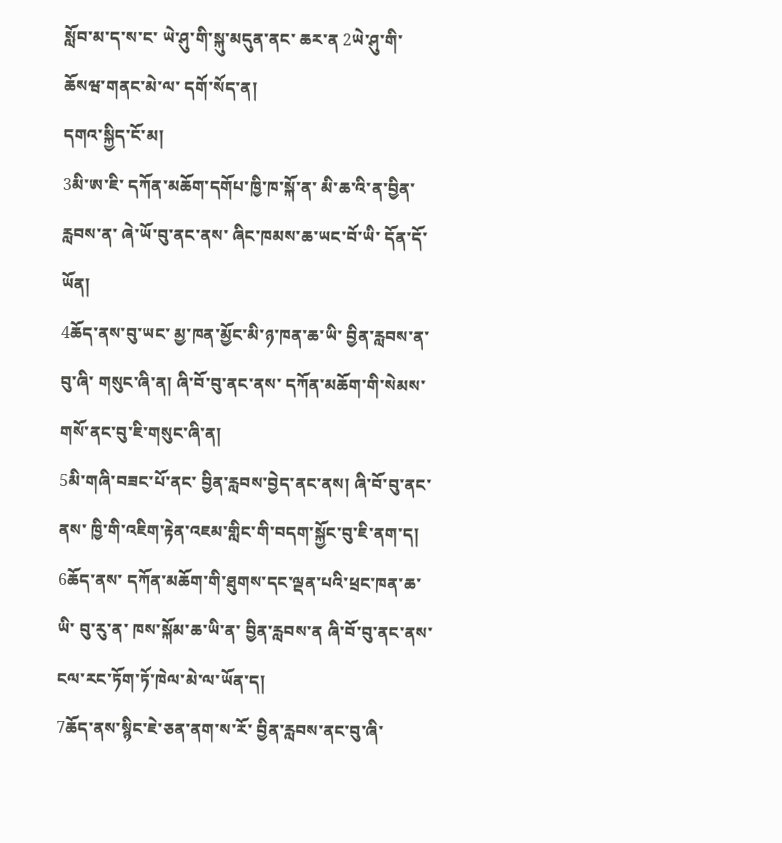སློབ་མ་ད་ས་ང་ ཡེ་ཤུ་གི་སྐུ་མདུན་ནང་ ཆར་ན 2ཡེ་ཤུ་གི་ ཆོསཝ་གནང་མེ་ལ་ དགོ་སོད་ན།
དགའ་སྐྱིད་ངོ་མ།
3མི་ཨ་ཇི་ དཀོན་མཆོག་དགོཔ་ཁྱི་ཁ་སྐོ་ན་ མི་ཆ་འི་ན་བྱིན་རླབས་ན་ ཞེ་ཡོ་བུ་ནང་ནས་ ཞིང་ཁམས་ཆ་ཡང་བོ་ཡི་ དོན་དོ་ཡོན།
4ཆོད་ནས་བུ་ཡང་ མྱ་ཁན་མྱོང་མི་ཉ་ཁན་ཆ་ཡི་ བྱིན་རླབས་ན་བུ་ཞི་ གསུང་ཞི་ན། ཞི་བོ་བུ་ནང་ནས་ དཀོན་མཆོག་གི་སེམས་གསོ་ནང་བུ་ཇི་གསུང་ཞི་ན།
5མི་གཞི་བཟང་པོ་ནང་ བྱིན་རླབས་བྱེད་ནང་ནས། ཞི་བོ་བུ་ནང་ནས་ ཁྱི་གི་འཇིག་རྟེན་འཇམ་གླིང་གི་བདག་སྐྱོང་བུ་ཇི་ནག་ད།
6ཆོད་ནས་ དཀོན་མཆོག་གི་ཐུགས་དང་ལྡན་པའི་ཕྲང་ཁན་ཆ་ཡི་ བུ་རུ་ན་ ཁས་སྐོམ་ཆ་ཡི་ན་ བྱིན་རླབས་ན ཞི་བོ་བུ་ནང་ནས་ ངལ་རང་ཏོག་ཏོ་ཁེལ་མེ་ལ་ཡོན་ད།
7ཆོད་ནས་སྙིང་ཇེ་ཅན་ནག་ས་རོ་ བྱིན་རླབས་ནང་བུ་ཞི་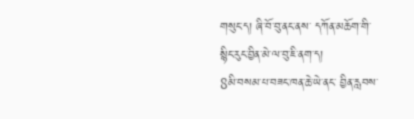གསུང་ད། ཞི་བོ་བུ་ནང་ནས་ དཀོན་མཆོག་གི་སྙིང་རུང་བྱིན་མེ་ལ་བུ་ཇི་ནག་ད།
8མི་བསམ་པ་བཟང་ཁན་ཆེ་ཡེ་ནང་ བྱིན་རླབས་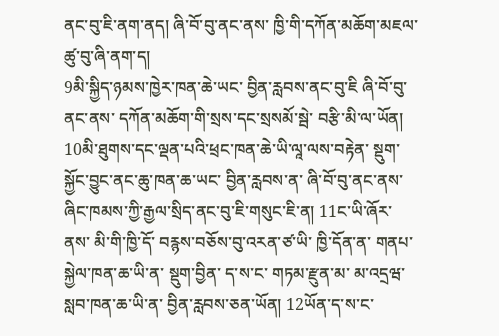ནང་བུ་ཇི་ནག་ནད། ཞི་བོ་བུ་ནང་ནས་ ཁྱི་གི་དཀོན་མཆོག་མཇལ་ཚུ་བུ་ཞི་ནག་ད།
9མི་སྐྱིད་ཉམས་ཁྱེར་ཁན་ཆེ་ཡང་ བྱིན་རླབས་ནང་བུ་ཇི ཞི་བོ་བུ་ནང་ནས་ དཀོན་མཆོག་གི་སྲས་དང་སྲསམོ་སྦེ་ བརྩི་མི་ལ་ཡོན།
10མི་ཐུགས་དང་ལྡན་པའི་ཕྲང་ཁན་ཆེ་ཡི་ལཱ་ལས་བརྟེན་ སྡུག་སྐྱོང་བྱུང་ནང་ཆུ་ཁན་ཆ་ཡང་ བྱིན་རླབས་ན་ ཞི་བོ་བུ་ནང་ནས་ ཞིང་ཁམས་ཀྱི་རྒྱལ་སྲིད་ནང་བུ་ཇི་གསུང་ཇི་ན། 11ང་ཡི་ཞོར་ནས་ མི་གི་ཁྱི་དོ་ བརྙས་བཅོས་བུ་འརན་ཙ་ཡི་ ཁྱི་དོན་ན་ གནཔ་སྐྱེལ་ཁན་ཆ་ཡི་ན་ སྡུག་བྱིན་ ད་ས་ང་ གཏམ་རྫུན་མ་ མ་འདྲཝ་སླབ་ཁན་ཆ་ཡི་ན་ བྱིན་རླབས་ཅན་ཡོན། 12ཡོན་ད་ས་ང་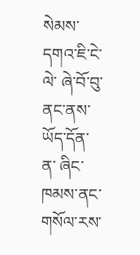སེམས་དགའ་ཇི་ངེ་ལེ་ ཞེ་བོ་བུ་ནང་ནས་ ཡོད་དོན་ན་ ཞིང་ཁམས་ནང་ གསོལ་རས་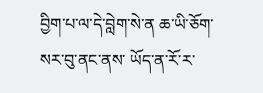བྱིག་པ་ལ་དེ་བླེག་སེ་ན ཆ་ཡི་ཅོག་སར་བུ་ནང་ནས་ ཡོད་ན་རོ་ར་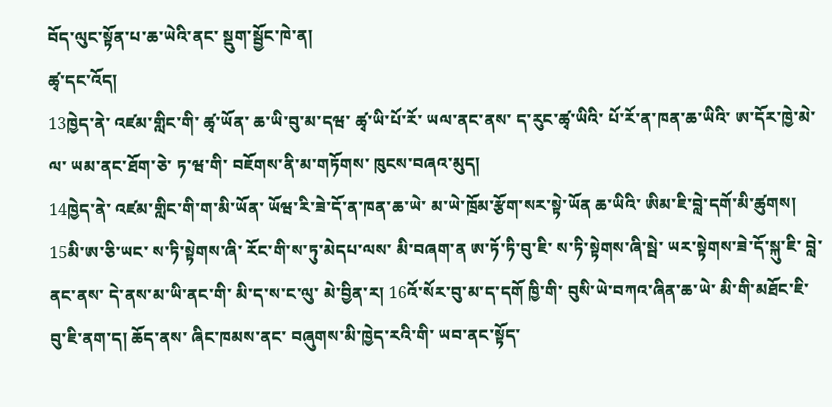བོད་ལུང་སྟོན་པ་ཆ་ཡེའི་ནང་ སྡུག་སྦྱོང་ཁེ་ན།
ཚྭ་དང་འོད།
13ཁྱེད་ནེ་ འཛམ་གླིང་གི་ ཚྭ་ཡོན་ ཆ་ཡི་བུ་མ་དཝ་ ཚྭ་ཡི་པོ་རོ་ ཡལ་ནང་ནས་ ད་རུང་ཚྭ་ཡིའི་ པོ་རོ་ན་ཁན་ཆ་ཡིའི་ ཨ་དོར་ཁྱེ་མེ་ལ་ ཡམ་ནང་ཐོག་ཅེ་ ཏ་ཝ་གི་ བཇོགས་ནི་མ་གཏོགས་ ཁུངས་བཞའ་མུད།
14ཁྱེད་ནེ་ འཛམ་གླིང་གི་ག་མི་ཡོན་ ཡོཝ་རི་ཟེ་དོ་ན་ཁན་ཆ་ཡེ་ མ་ཡེ་ཁྲོམ་རྩོག་སར་སྟེ་ཡོན ཆ་ཡིའི་ ཨིམ་ཇི་བླེ་དགོ་མི་ཚུགས། 15མི་ཨ་ཅི་ཡང་ ས་ཏི་སྟེགས་ཞི་ རོང་གི་ས་ཏུ་མེདཔ་ལས་ མི་བཞག་ན ཨ་ཏོ་ཏི་བུ་ཇི་ ས་ཏི་སྟེགས་ཞི་སྦེ་ ཡར་སྟེགས་ཟེ་དོ་སྐུ་ཇི་ བླེ་ནང་ནས་ དེ་ནས་མ་ཡི་ནང་གི་ མི་ད་ས་ང་ལུ་ མེ་བྱིན་ར། 16འོ་སོར་བུ་མ་ད་དགོ ཁྱི་གི་ བུསི་ཡེ་བཀའ་ཞིན་ཆ་ཡེ་ མི་གི་མཐོང་ཇི་བུ་ཇི་ནག་ད། ཆོད་ནས་ ཞིང་ཁམས་ནང་ བཞུགས་མི་ཁྱེད་རའི་གི་ ཡབ་ནང་སྟོད་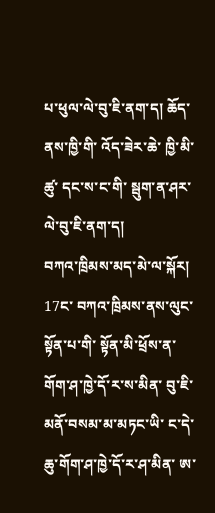པ་ཕུལ་ལེ་བུ་ཇི་ནག་ད། ཆོད་ནས་ཁྱི་གི་ འོད་ཟེར་ཆེ་ ཁྱི་མི་ཚུ་ དང་ས་ང་གི་ སྦུག་ན་ཤར་ལེ་བུ་ཇི་ནག་ད།
བཀའ་ཁྲིམས་མད་མེ་ལ་སྐོར།
17ང་ བཀའ་ཁྲིམས་ནས་ལུང་སྟོན་པ་གི་ སྟོན་མི་ཕྲོས་ན་ གོག་ཤ་ཁྱེ་དོ་ར་ས་མིན་ བུ་ཇི་མནོ་བསམ་མ་མཏང་ཡི་ ང་དེ་ཆུ་གོག་ཤ་ཁྱེ་དོ་ར་ཤ་མིན་ ཨ་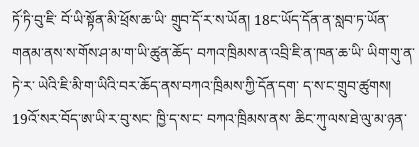ཏོ་ཏི་བུ་ཇི་ བོ་ཡི་སྟོན་མི་ཕྲོས་ཆ་ཡི་ གྲུབ་དོ་ར་ས་ཡོན། 18ང་ཡོད་དོན་ན་སླབ་ཏ་ཡོན་ གནམ་ནས་ས་གོས་ཤ་མ་ག་ཡི་ཚུན་ཆོད་ བཀའ་ཁྲིམས་ན་འབྲི་ཇི་ན་ཁན་ཆ་ཡི་ ཡིག་གུ་ན་ཏེ་ར་ ཡེའི་ཇི་མི་ག་ཡིའི་བར་ཆོད་ནས་བཀའ་ཁྲིམས་ཀྱི་དོན་དག་ ད་ས་ང་གྲུབ་ཚུགས། 19འོ་སར་བོད་ཨ་ཡི་ར་བུ་སང་ ཁྱི་ད་ས་ང་ བཀའ་ཁྲིམས་ནས་ ཆིང་ཀུ་ལས་ཐེ་ལུ་མ་ཉན་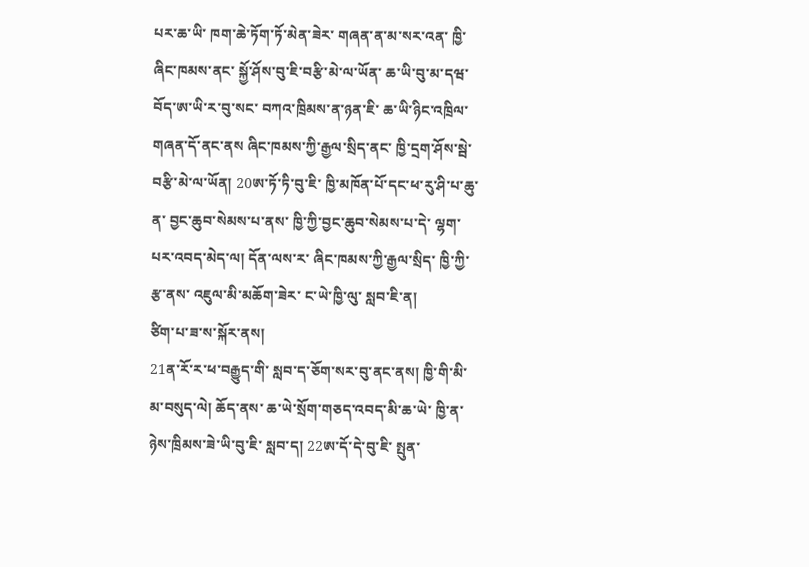པར་ཆ་ཡི་ ཁག་ཆེ་ཏོག་ཏོ་མེན་ཟེར་ གཞན་ན་མ་སར་འན་ ཁྱི་ཞིང་ཁམས་ནང་ སྐྱོ་ཤོས་བུ་ཇི་བརྩི་མེ་ལ་ཡོན་ ཆ་ཡི་བུ་མ་དཝ་ བོད་ཨ་ཡི་ར་བུ་སང་ བཀའ་ཁྲིམས་ན་ཉན་ཇི་ ཆ་ཡི་ཉིང་འཁྲིལ་ གཞན་དོ་ནང་ནས ཞིང་ཁམས་ཀྱི་རྒྱལ་སྲིད་ནང་ ཁྱི་དྲག་ཤོས་སྦེ་ བརྩི་མེ་ལ་ཡོན། 20ཨ་ཏོ་ཏི་བུ་ཇི་ ཁྱི་མཁོན་པོ་དང་ཕ་རུ་ཤི་པ་ཆུ་ན་ བྱང་ཆུབ་སེམས་པ་ནས་ ཁྱི་ཀྱི་བྱང་ཆུབ་སེམས་པ་དེ་ ལྷག་པར་འབད་མེད་ལ། དོན་ལས་ར་ ཞིང་ཁམས་ཀྱི་རྒྱལ་སྲིད་ ཁྱི་ཀྱི་རྩ་ནས་ འཇུལ་མི་མཆོག་ཟེར་ ང་ཡེ་ཁྱི་ལུ་ སླབ་ཇི་ན།
ཙིག་པ་ཟ་ས་སྐོར་ནས།
21ན་རོ་ར་ཕ་བརྒྱུད་གི་ སླབ་ད་ཅོག་སར་བུ་ནང་ནས། ཁྱི་གི་མི་མ་བསུད་ལེ། ཆོད་ནས་ ཆ་ཡེ་སྲོག་གཅད་འབད་མི་ཆ་ཡེ་ ཁྱི་ན་ ཉེས་ཁྲིམས་ཟེ་ཡི་བུ་ཇི་ སླབ་ད། 22ཨ་དོ་དེ་བུ་ཇི་ སྤུན་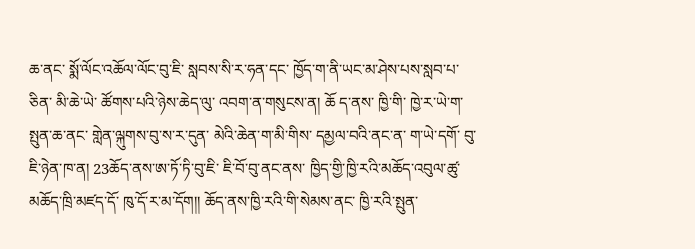ཆ་ནང་ སྨོ་ལོང་འཆོལ་ལོང་བུ་ཇི་ སླབས་སི་ར་ཧན་དང་ ཁྱོད་ག་ནི་ཡང་མ་ཤེས་པས་སླབ་པ་ཅིན་ མི་ཆེ་ཡེ་ ཚོགས་པའི་ཉེས་ཆེད་ལུ་ འབག་ན་གསུངས་ན། ཆོ ད་ནས་ ཁྱི་གི་ ཁྱེ་ར་ཡེ་ག་སྤུན་ཆ་ནང་ གླེན་ལྐུགས་བུ་ས་ར་དུན་ མེའི་ཆེན་ག་མི་གིས་ དམྱལ་བའི་ནང་ན་ ག་ཡེ་དགོ་ བུ་ཇི་ཉེན་ཁ་ན། 23ཆོད་ནས་ཨ་ཏོ་ཏི་བུ་ཇི་ ཇི་བོ་བུ་ནང་ནས་ ཁྱིད་གྱི་ཁྱི་རའི་མཆོད་འབུལ་ཚུ་མཆོད་ཁྲི་མཛད་དོ་ ཁུ་དོ་ར་མ་དོག།། ཆོད་ནས་ཁྱི་རའི་གི་སེམས་ནང་ ཁྱི་རའི་སྤུན་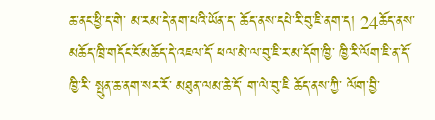ཆ་ནང་ཕྱི་ད་གེ་ མ་རམ་དེ་ནག་པའི་ཡོན་ད་ ཆོད་ནས་དཔེ་རི་བུ་ཇི་ནག་ད། 24ཆོད་ནས་ མཆོད་ཁྲི་གདོང་ངོ་མཆོད་དེ་འཇལ་དོ་ ཕལ་མེ་ལ་བུ་ཇི་ར་མ་དོག་ཁྱི་ ཁྱི་རི་ལོག་ཇི་ན་དོ་ ཁྱི་རི་ སྤུན་ཆ་ནག་སར་རོ་ མཐུན་ལམ་ཆེ་དོ་ ག་ལེ་བུ་ཇི ཆོད་ནས་ཀྱི་ ལོག་བྱི་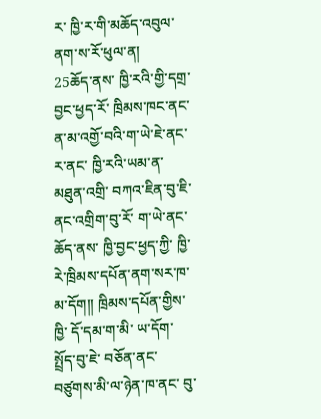ར་ ཁྱི་ར་གི་མཆོད་འབུལ་ནག་ས་རོ་ཕུལ་ན།
25ཆོད་ནས་ ཁྱི་རའི་གྱི་དགྲ་བྱང་ཕྱད་རོ་ ཁྲིམས་ཁང་ནང་ན་མ་འགྱོ་བའི་ག་ཡེ་ཇེ་ནང་ར་ནང་ ཁྱི་རའི་ཡམ་ན་ མཐུན་འགྲི་ བཀའ་ཇིན་བུ་ཇི་ ནང་འགྲིག་བུ་རོ་ ག་ཡེ་ནང་ ཆོད་ནས་ ཁྱི་བྱང་ཕྱད་ཀྱི་ ཁྱི་རེ་ཁྲིམས་དཔོན་ནག་སར་ཁ་མ་དོག།། ཁྲིམས་དཔོན་གྱིས་ ཁྱི་ དོ་དམ་ག་མི་ ཡ་དོག་ སྤྲོད་བུ་ཇེ་ བཅོན་ནང་བཙུགས་མི་ལ་ཉེན་ཁ་ནང་ བུ་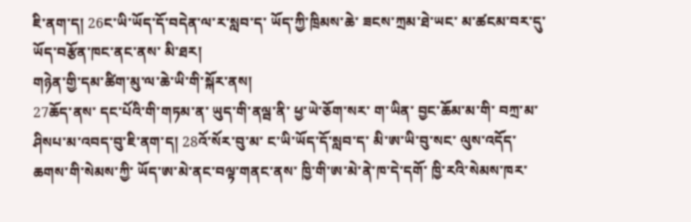ཇི་ནག་ད། 26ང་ཡི་ཡོད་དོ་བདེན་ལ་ར་སླབ་ད་ ཡོད་ཀྱི་ཁྲིམས་ཆེ་ ཟངས་ཀྲམ་ཐེ་ཡང་ མ་ཚངམ་བར་དུ་ ཡོད་བརྩོན་ཁང་ནང་ནས་ མི་ཐར།
གཉེན་གྱི་དམ་ཚིག་མུ་ལ་ཆེ་ཡི་གི་སྐོར་ནས།
27ཆོད་ནས་ དང་པོའི་གི་གཏམ་ན་ ཡུད་གི་ནལྦ་ནི་ ཕྱ་ཡེ་ཅོག་སར་ ག་ཡིན་ བྱང་ཆོམ་མ་གི་ བཀྲ་མ་ཤིསཔ་མ་འབད་བུ་ཇི་ནག་ད། 28འོ་སོར་བུ་མ་ ང་ཡི་ཡོད་དོ་སླབ་ད་ མི་ཨ་ཡི་བུ་སང་ ལུས་འདོད་ཆགས་གི་སེམས་ཀྱི་ ཡོད་ཨ་མེ་ནང་བལྟ་གནང་ནས་ ཁྱི་གི་ཨ་མེ་ནེ་ཁ་དེ་དགོ་ ཁྱི་རའི་སེམས་ཁར་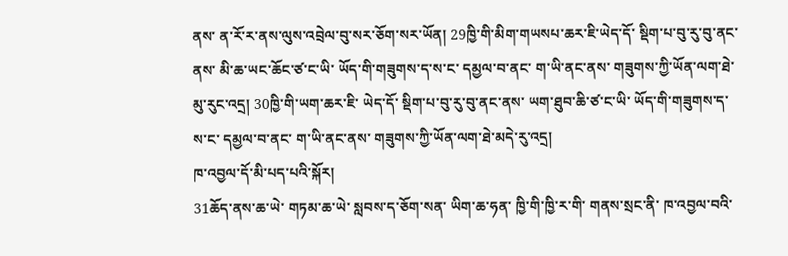ནས་ ན་རོ་ར་ནས་ལུས་འབྲེལ་བུ་སར་ཅོག་སར་ཡོན། 29ཁྱི་གི་མིག་གཡསཔ་ཆར་ཇི་ཡེད་དོ་ སྡིག་པ་བུ་རུ་བུ་ནང་ནས་ མི་ཆ་ཡང་ཆོང་ཙ་ང་ཡི་ ཡོད་གི་གཟུགས་ད་ས་ང་ དམྱལ་བ་ནང་ ག་ཡི་ནང་ནས་ གཟུགས་ཀྱི་ཡོན་ལག་ཐེ་མུ་རུང་འདྲ། 30ཁྱི་གི་ཡག་ཆར་ཇི་ ཡེད་དོ་ སྡིག་པ་བུ་རུ་བུ་ནང་ནས་ ཡག་ཐུབ་ཆི་ཙ་ང་ཡི་ ཡོད་གི་གཟུགས་ད་ས་ང་ དམྱལ་བ་ནང་ ག་ཡི་ནང་ནས་ གཟུགས་ཀྱི་ཡོན་ལག་ཐེ་མདེ་རུ་འདྲ།
ཁ་འབྱལ་དོ་མི་པད་པའི་སྐོར།
31ཆོད་ནས་ཆ་ཡེ་ གཏམ་ཆ་ཡེ་ སླབས་ད་ཅོག་སན་ ཡིག་ཆ་ཧན་ ཁྱི་གི་ཁྱི་ར་གི་ གནས་སྲང་ནི་ ཁ་འབྱལ་བའི་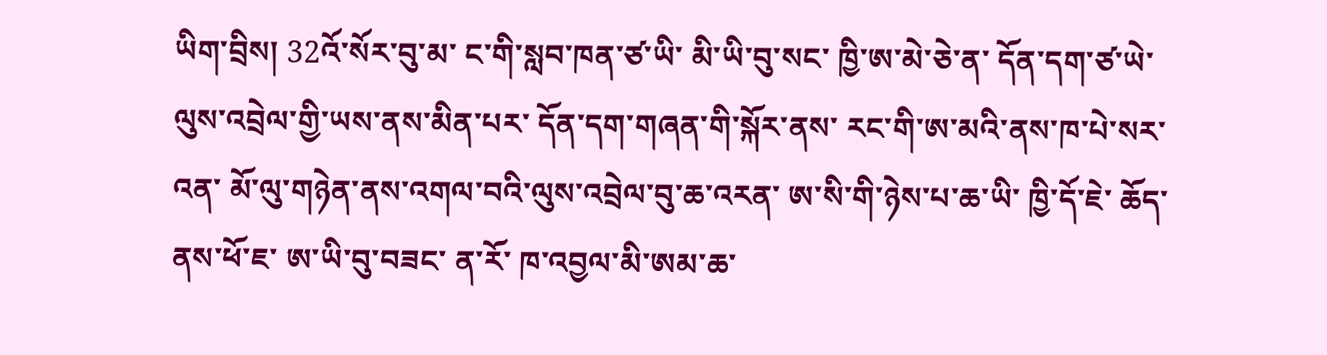ཡིག་བྲིས། 32འོ་སོར་བུ་མ་ ང་གི་སླབ་ཁན་ཙ་ཡི་ མི་ཡི་བུ་སང་ ཁྱི་ཨ་མེ་ཅེ་ན་ དོན་དག་ཙ་ཡེ་ ལུས་འབྲེལ་གྱི་ཡས་ནས་མིན་པར་ དོན་དག་གཞན་གི་སྐོར་ནས་ རང་གི་ཨ་མའི་ནས་ཁ་པེ་སར་འན་ མོ་ལུ་གཉེན་ནས་འགལ་བའི་ལུས་འབྲེལ་བུ་ཆ་འརན་ ཨ་སི་གི་ཉེས་པ་ཆ་ཡི་ ཁྱི་དོ་ཇེ་ ཆོད་ནས་ཕོ་ཇ་ ཨ་ཡི་བུ་བཟང་ ན་རོ་ ཁ་འབྱལ་མི་ཨམ་ཆ་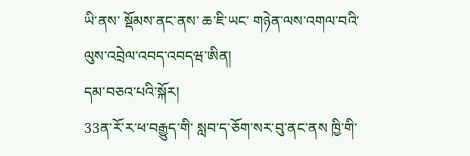ཡི་ནས་ སྡོམས་ནང་ནས་ ཆ་ཇི་ཡང་ གཉེན་ལས་འགལ་བའི་ ལུས་འབྲེལ་འབད་འབདཝ་ཨིན།
དམ་བཅའ་པའི་སྐོར།
33ན་རོ་ར་ཕ་བརྒྱུད་གི་ སླབ་ད་ཅོག་སར་བུ་ནང་ནས ཁྱི་གི་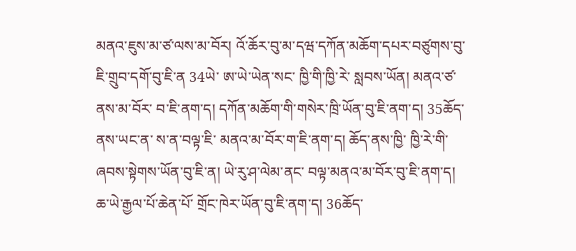མནའ་ཇུས་མ་ཙ་ལས་མ་བོར། འོ་ཆོར་བུ་མ་དཝ་དཀོན་མཆོག་དཔར་བཙུགས་བུ་ཇི་གྲུབ་དགོ་བུ་ཇི་ན 34ཡེ་ ཨ་ཡེ་ཡེན་སང་ ཁྱི་གི་ཁྱི་རེ་ སླབས་ཡོན། མནའ་ཙ་ནས་མ་བོར་ བ་ཇི་ནག་ད། དཀོན་མཆོག་གི་གསེར་ཁྲི་ཡོན་བུ་ཇི་ནག་ད། 35ཆོད་ནས་ཡང་ན་ ས་ན་བལྟ་ཇི་ མནའ་མ་བོར་ག་ཇི་ནག་ད། ཆོད་ནས་ཁྱི་ ཁྱི་རེ་གི་ ཞབས་སྟེགས་ཡོན་བུ་ཇི་ན། ཡེ་རུ་ཤ་ལེམ་ནང་ བལྟ་མནའ་མ་བོར་བུ་ཇི་ནག་ད། ཆ་ཡེ་རྒྱལ་པོ་ཆེན་པོ་ གྲོང་ཁེར་ཡོན་བུ་ཇི་ནག་ད། 36ཆོད་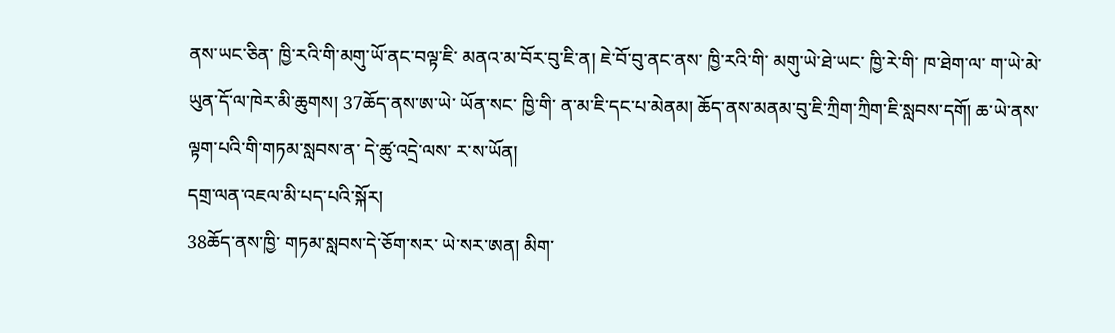ནས་ཡང་ཅིན་ ཁྱི་རའི་གི་མགུ་ཡོ་ནང་བལྟ་ཇི་ མནའ་མ་བོར་བུ་ཇི་ན། ཇེ་བོ་བུ་ནང་ནས་ ཁྱི་རའི་གི་ མགུ་ཡེ་ཐེ་ཡང་ ཁྱི་རེ་གི་ ཁ་ཐེག་ལ་ ག་ཡེ་མེ་ ཡུན་དོ་ལ་ཁེར་མི་ཆུགས། 37ཆོད་ནས་ཨ་ཡེ་ ཡོན་སང་ ཁྱི་གི་ ན་མ་ཇི་དང་པ་མེནམ། ཆོད་ནས་མནམ་བུ་ཇི་ཀྲིག་ཀྲིག་ཇི་སླབས་དགོ། ཆ་ཡེ་ནས་ ལྟག་པའི་གི་གཏམ་སླབས་ན་ དེ་ཚུ་འདྲེ་ལས་ ར་ས་ཡོན།
དགྲ་ལན་འཇལ་མི་པད་པའི་སྐོར།
38ཆོད་ནས་ཁྱི་ གཏམ་སླབས་དེ་ཅོག་སར་ ཡེ་སར་ཨན། མིག་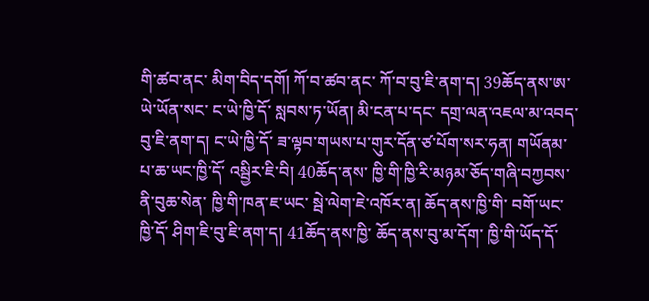གི་ཚབ་ནང་ མིག་བིད་དགོ། ཀོ་བ་ཚབ་ནང་ ཀོ་བ་བུ་ཇི་ནག་ད། 39ཆོད་ནས་ཨ་ཡེ་ཡོན་སང་ ང་ཡེ་ཁྱི་དོ་ སླབས་ཏ་ཡོན། མི་ངན་པ་དང་ དགྲ་ལན་འཇལ་མ་འབད་ བུ་ཇི་ནག་ད། ང་ཡེ་ཁྱི་དོ་ ཟ་ལྟབ་གཡས་པ་གུར་དོན་ཙ་པོག་སར་ཧན། གཡོནམ་པ་ཆ་ཡང་ཁྱི་དོ་ འསྦྱིར་ཇི་བི། 40ཆོད་ནས་ ཁྱི་གི་ཁྱི་རི་མཉམ་ཅོད་གཞི་བཀྱབས་ནི་བུཆ་སེན་ ཁྱི་གི་ཁན་ཇ་ཡང་ སྦེ་ལེག་ཇེ་འཁོར་ན། ཆོད་ནས་ཁྱི་གི་ བགོ་ཡང་ ཁྱི་དོ་ ཤིག་ཇི་བུ་ཇི་ནག་ད། 41ཆོད་ནས་ཁྱི་ ཆོད་ནས་བུ་མ་དོག་ ཁྱི་གི་ཡོད་དོ་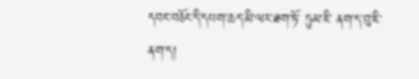དབང་བཅོང་དི་དཔག་ཆད་མི་ལར་ཐག་ཏོ་ ཏུམ་ཇི་ ནག་ད་བུ་ཇི་ནག་ད།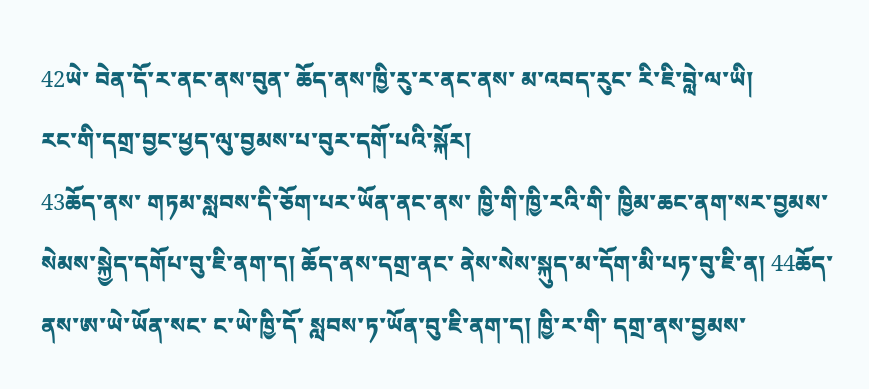42ཡེ་ བེན་དོ་ར་ནང་ནས་བུན་ ཆོད་ནས་ཁྱི་རུ་ར་ནང་ནས་ མ་འབད་རུང་ རི་ཇི་བླེ་ལ་ཡི།
རང་གི་དགྲ་བྱང་ཕྱད་ལུ་བྱམས་པ་བུར་དགོ་པའི་སྐོར།
43ཆོད་ནས་ གཏམ་སླབས་དི་ཅོག་པར་ཡོན་ནང་ནས་ ཁྱི་གི་ཁྱི་རའི་གི་ ཁྱིམ་ཆང་ནག་སར་བྱམས་སེམས་སྐྱེད་དགོཔ་བུ་ཇི་ནག་ད། ཆོད་ནས་དགྲ་ནང་ ནེས་སེས་སྐུད་མ་དོག་མི་པཏ་བུ་ཇི་ན། 44ཆོད་ནས་ཨ་ཡེ་ཡོན་སང་ ང་ཡེ་ཁྱི་དོ་ སླབས་ཏ་ཡོན་བུ་ཇི་ནག་ད། ཁྱི་ར་གི་ དགྲ་ནས་བྱམས་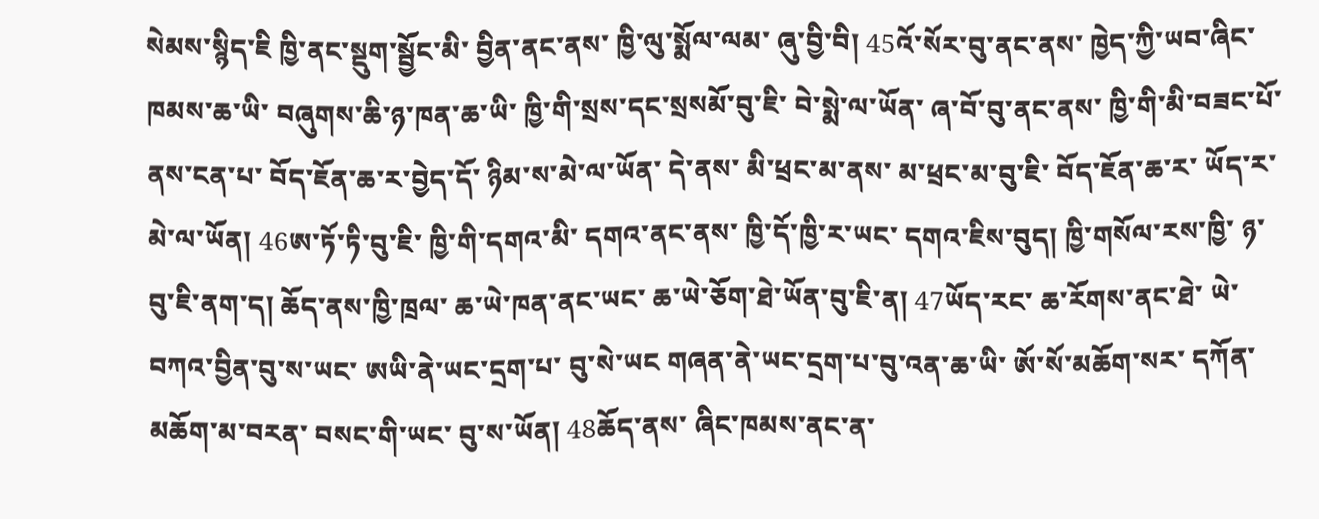སེམས་སྙིད་ཇི ཁྱི་ནང་སྡུག་སྦྱོང་མི་ བྱིན་ནང་ནས་ ཁྱི་ལུ་སྨོལ་ལམ་ ཞུ་བྱི་བི། 45འོ་སོར་བུ་ནང་ནས་ ཁྱེད་ཀྱི་ཡབ་ཞིང་ཁམས་ཆ་ཡི་ བཞུགས་ཆི་ཉ་ཁན་ཆ་ཡི་ ཁྱི་གི་སྲས་དང་སྲསམོ་བུ་ཇི་ བེ་སྨེ་ལ་ཡོན་ ཞ་བོ་བུ་ནང་ནས་ ཁྱི་གི་མི་བཟང་པོ་ནས་ངན་པ་ བོད་ཇོན་ཆ་ར་བྱེད་དོ་ ཉིམ་ས་མེ་ལ་ཡོན་ དེ་ནས་ མི་ཕྲང་མ་ནས་ མ་ཕྲང་མ་བུ་ཇི་ བོད་ཇོན་ཆ་ར་ ཡོད་ར་མེ་ལ་ཡོན། 46ཨ་ཏོ་ཏི་བུ་ཇི་ ཁྱི་གི་དགའ་མི་ དགའ་ནང་ནས་ ཁྱི་དོ་ཁྱི་ར་ཡང་ དགའ་ཇིས་བུད། ཁྱི་གསོལ་རས་ཁྱི་ ཉ་བུ་ཇི་ནག་ད། ཆོད་ནས་ཁྱི་ཁྲལ་ ཆ་ཡེ་ཁན་ནང་ཡང་ ཆ་ཡེ་ཅོག་ཐེ་ཡོན་བུ་ཇི་ན། 47ཡོད་རང་ ཆ་རོགས་ནང་ཐེ་ ཡེ་བཀའ་བྱིན་བུ་ས་ཡང་ ཨཡི་ནེ་ཡང་དྲག་པ་ བུ་སེ་ཡང གཞན་ནེ་ཡང་དྲག་པ་བུ་འན་ཆ་ཡི་ ཨོ་སོ་མཆོག་སར་ དཀོན་མཆོག་མ་བརན་ བསང་གི་ཡང་ བུ་ས་ཡོན། 48ཆོད་ནས་ ཞིང་ཁམས་ནང་ན་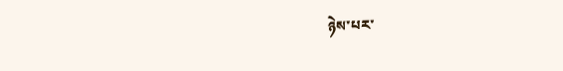ཉེས་པར་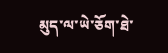མུད་ལ་ཡེ་ཅོག་ཐེ་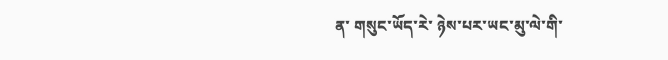ན་ གསུང་ཡོད་རེ་ ཉེས་པར་ཡང་མུ་ལེ་གི་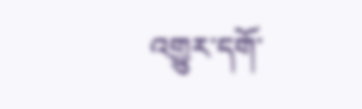འགྱུར་དགོ་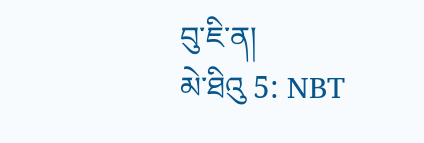བུ་ཇི་ན།
མེ་ཐིའུ 5: NBT